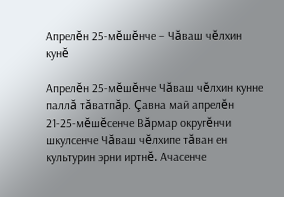Апрелĕн 25-мĕшĕнче – Чăваш чĕлхин кунĕ

Апрелĕн 25-мĕшĕнче Чăваш чĕлхин кунне паллă тăватпăр. Çавна май апрелĕн 21-25-мĕшĕсенче Вăрмар округĕнчи шкулсенче Чăваш чĕлхипе тăван ен культурин эрни иртнĕ. Ачасенче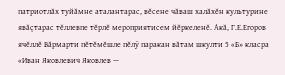патриотлăх туйăмне аталантарас, вĕсене чăваш халăхĕн культурине явăçтарас тĕллевпе тĕрлĕ мероприятисем йĕркеленĕ. Акă, Г.Е.Егоров ячĕллĕ Вăрмарти пĕтĕмĕшле пĕлÿ паракан вăтам шкулти 5 «Б» класра «Иван Яковлевич Яковлев —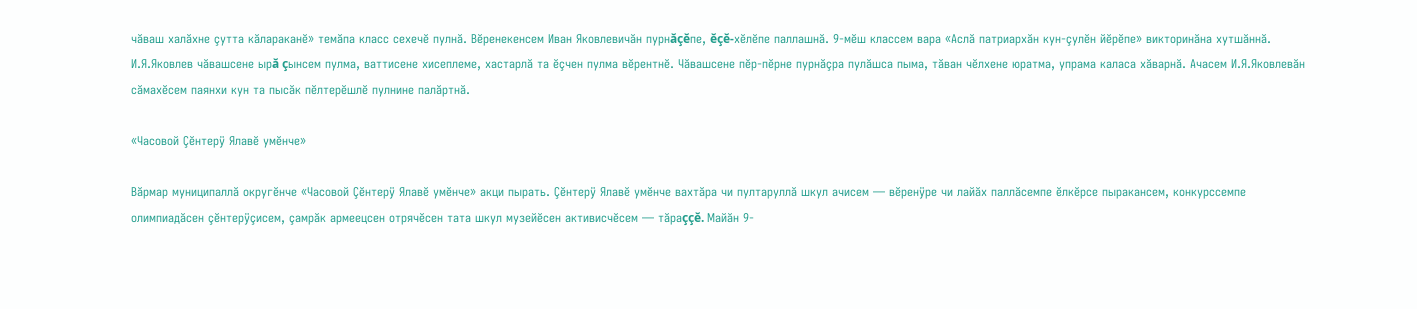чăваш халăхне çутта кăлараканĕ» темăпа класс сехечĕ пулнă. Вĕренекенсем Иван Яковлевичăн пурнăçĕпе, ĕçĕ-хĕлĕпе паллашнă. 9-мĕш классем вара «Аслă патриархăн кун-çулĕн йĕрĕпе» викторинăна хутшăннă. И.Я.Яковлев чăвашсене ырă çынсем пулма, ваттисене хисеплеме, хастарлă та ĕçчен пулма вĕрентнĕ. Чăвашсене пĕр-пĕрне пурнăçра пулăшса пыма, тăван чĕлхене юратма, упрама каласа хăварнă. Ачасем И.Я.Яковлевăн сăмахĕсем паянхи кун та пысăк пĕлтерĕшлĕ пулнине палăртнă.

«Часовой Çĕнтерÿ Ялавĕ умĕнче»

Вăрмар муниципаллă округĕнче «Часовой Çĕнтерÿ Ялавĕ умĕнче» акци пырать. Çĕнтерÿ Ялавĕ умĕнче вахтăра чи пултаруллă шкул ачисем — вĕренÿре чи лайăх паллăсемпе ĕлкĕрсе пыракансем, конкурссемпе олимпиадăсен çĕнтерÿçисем, çамрăк армеецсен отрячĕсен тата шкул музейĕсен активисчĕсем — тăраççĕ. Майăн 9-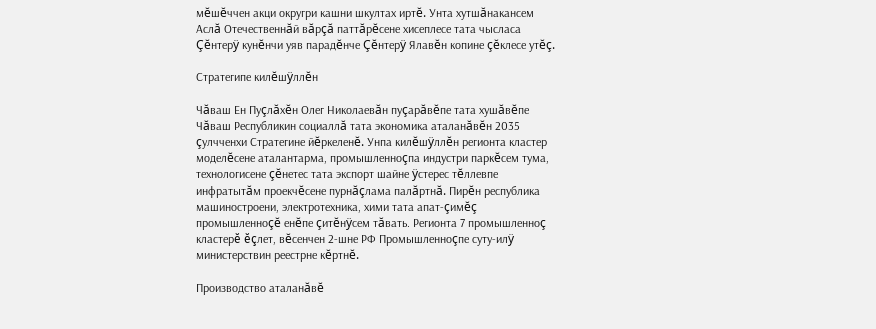мĕшĕччен акци округри кашни шкултах иртĕ. Унта хутшăнакансем Аслă Отечественнăй вăрçă паттăрĕсене хисеплесе тата чысласа Çĕнтерÿ кунĕнчи уяв парадĕнче Çĕнтерÿ Ялавĕн копине çĕклесе утĕç.

Стратегипе килĕшÿллĕн

Чăваш Ен Пуçлăхĕн Олег Николаевăн пуçарăвĕпе тата хушăвĕпе Чăваш Республикин социаллă тата экономика аталанăвĕн 2035 çулчченхи Стратегине йĕркеленĕ. Унпа килĕшÿллĕн регионта кластер моделĕсене аталантарма, промышленноçпа индустри паркĕсем тума, технологисене çĕнетес тата экспорт шайне ÿстерес тĕллевпе инфратытăм проекчĕсене пурнăçлама палăртнă. Пирĕн республика машиностроени, электротехника, хими тата апат-çимĕç промышленноçĕ енĕпе çитĕнÿсем тăвать. Регионта 7 промышленноç кластерĕ ĕçлет, вĕсенчен 2-шне РФ Промышленноçпе суту-илÿ министерствин реестрне кĕртнĕ.

Производство аталанăвĕ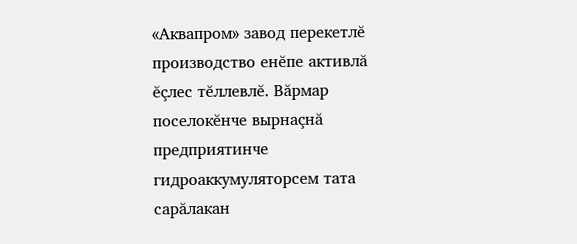«Аквапром» завод перекетлĕ производство енĕпе активлă ĕçлес тĕллевлĕ. Вăрмар поселокĕнче вырнаçнă предприятинче гидроаккумуляторсем тата сарăлакан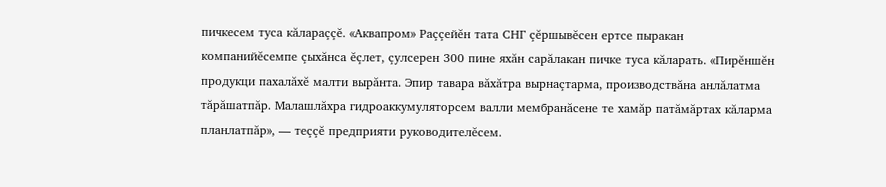пичкесем туса кăлараççĕ. «Аквапром» Раççейĕн тата СНГ çĕршывĕсен ертсе пыракан компанийĕсемпе çыхăнса ĕçлет, çулсерен 300 пине яхăн сарăлакан пичке туса кăларать. «Пирĕншĕн продукци пахалăхĕ малти вырăнта. Эпир тавара вăхăтра вырнаçтарма, производствăна анлăлатма тăрăшатпăр. Малашлăхра гидроаккумуляторсем валли мембранăсене те хамăр патăмăртах кăларма планлатпăр», — теççĕ предприяти руководителĕсем.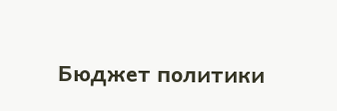Бюджет политики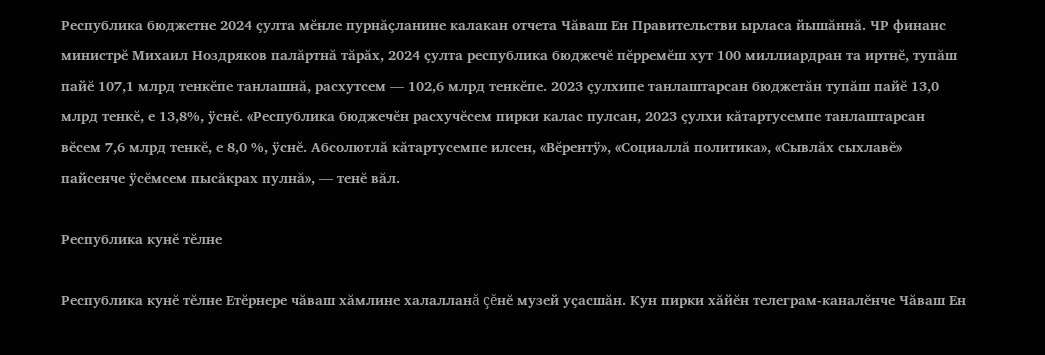Республика бюджетне 2024 çулта мĕнле пурнăçланине калакан отчета Чăваш Ен Правительстви ырласа йышăннă. ЧР финанс министрĕ Михаил Ноздряков палăртнă тăрăх, 2024 çулта республика бюджечĕ пĕрремĕш хут 100 миллиардран та иртнĕ, тупăш пайĕ 107,1 млрд тенкĕпе танлашнă, расхутсем — 102,6 млрд тенкĕпе. 2023 çулхипе танлаштарсан бюджетăн тупăш пайĕ 13,0 млрд тенкĕ, е 13,8%, ÿснĕ. «Республика бюджечĕн расхучĕсем пирки калас пулсан, 2023 çулхи кăтартусемпе танлаштарсан вĕсем 7,6 млрд тенкĕ, е 8,0 %, ÿснĕ. Абсолютлă кăтартусемпе илсен, «Вĕрентÿ», «Социаллă политика», «Сывлăх сыхлавĕ» пайсенче ÿсĕмсем пысăкрах пулнă», — тенĕ вăл.

Республика кунĕ тĕлне

Республика кунĕ тĕлне Етĕрнере чăваш хăмлине халалланă çĕнĕ музей уçасшăн. Кун пирки хăйĕн телеграм-каналĕнче Чăваш Ен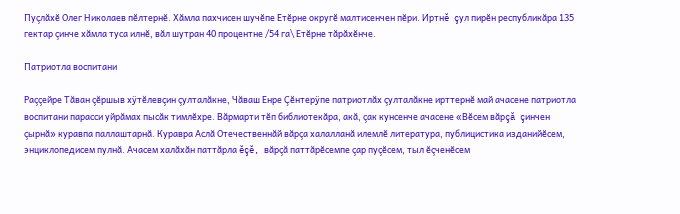Пуçлăхĕ Олег Николаев пĕлтернĕ. Хăмла пахчисен шучĕпе Етĕрне округĕ малтисенчен пĕри. Иртнĕ çул пирĕн республикăра 135 гектар çинче хăмла туса илнĕ, вăл шутран 40 процентне /54 га\ Етĕрне тăрăхĕнче.

Патриотла воспитани

Раççейре Тăван çĕршыв хÿтĕлевçин çулталăкне, Чăваш Енре Çĕнтерÿпе патриотлăх çулталăкне ирттернĕ май ачасене патриотла воспитани парасси уйрăмах пысăк тимлĕхре. Вăрмарти тĕп библиотекăра, акă, çак кунсенче ачасене «Вĕсем вăрçă çинчен çырнă» куравпа паллаштарнă. Куравра Аслă Отечественнăй вăрçа халалланă илемлĕ литература, публицистика изданийĕсем, энциклопедисем пулнă. Ачасем халăхăн паттăрла ĕçĕ, вăрçă паттăрĕсемпе çар пуçĕсем, тыл ĕçченĕсем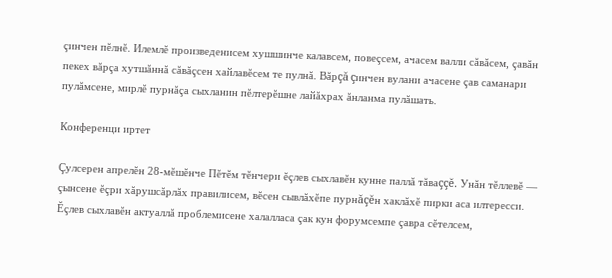çинчен пĕлнĕ. Илемлĕ произведенисем хушшинче калавсем, повеçсем, ачасем валли сăвăсем, çавăн пекех вăрçа хутшăннă сăвăçсен хайлавĕсем те пулнă. Вăрçă çинчен вулани ачасене çав саманари пулăмсене, мирлĕ пурнăçа сыхланин пĕлтерĕшне лайăхрах ăнланма пулăшать.

Конференци иртет

Çулсерен апрелĕн 28-мĕшĕнче Пĕтĕм тĕнчери ĕçлев сыхлавĕн кунне паллă тăваççĕ. Унăн тĕллевĕ — çынсене ĕçри хăрушсăрлăх правилисем, вĕсен сывлăхĕпе пурнăçĕн хаклăхĕ пирки аса илтересси. Ĕçлев сыхлавĕн актуаллă проблемисене халалласа çак кун форумсемпе çавра сĕтелсем,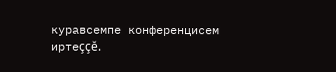куравсемпе конференцисем иртеççĕ.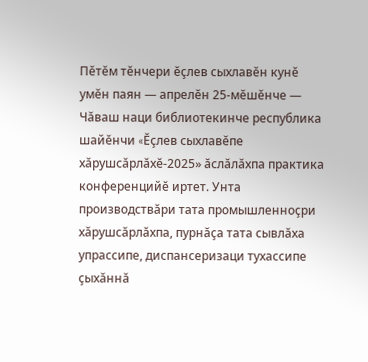Пĕтĕм тĕнчери ĕçлев сыхлавĕн кунĕ умĕн паян — апрелĕн 25-мĕшĕнче — Чăваш наци библиотекинче республика шайĕнчи «Ĕçлев сыхлавĕпе хăрушсăрлăхĕ-2025» ăслăлăхпа практика конференцийĕ иртет. Унта производствăри тата промышленноçри хăрушсăрлăхпа, пурнăçа тата сывлăха упрассипе, диспансеризаци тухассипе çыхăннă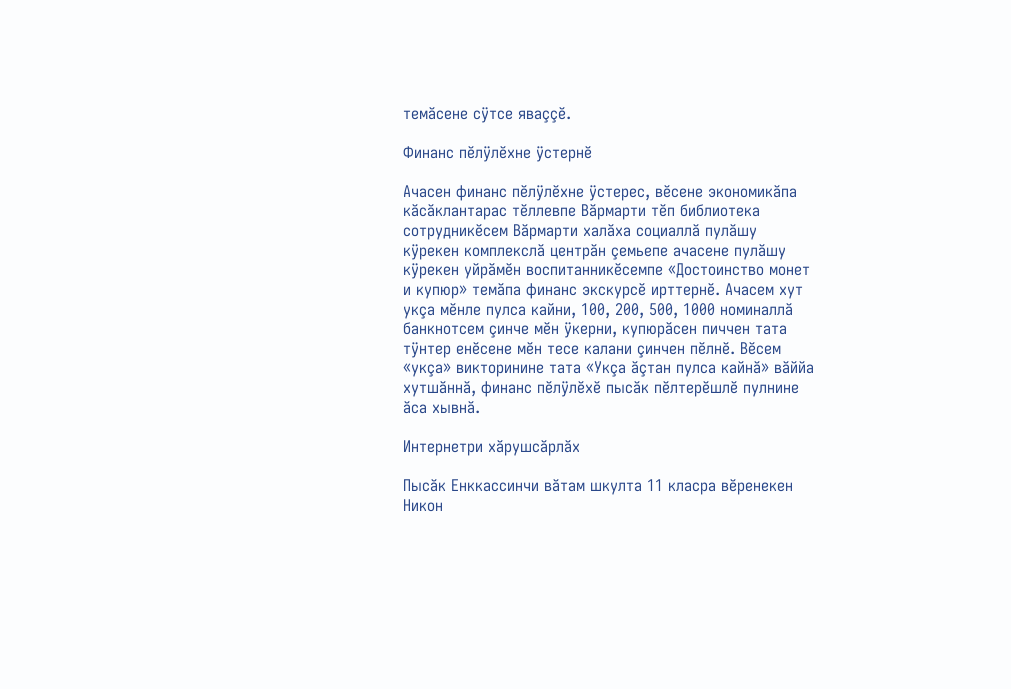темăсене сÿтсе яваççĕ.

Финанс пĕлÿлĕхне ÿстернĕ

Ачасен финанс пĕлÿлĕхне ÿстерес, вĕсене экономикăпа кăсăклантарас тĕллевпе Вăрмарти тĕп библиотека сотрудникĕсем Вăрмарти халăха социаллă пулăшу кÿрекен комплекслă центрăн çемьепе ачасене пулăшу кÿрекен уйрăмĕн воспитанникĕсемпе «Достоинство монет и купюр» темăпа финанс экскурсĕ ирттернĕ. Ачасем хут укçа мĕнле пулса кайни, 100, 200, 500, 1000 номиналлă банкнотсем çинче мĕн ÿкерни, купюрăсен пиччен тата тÿнтер енĕсене мĕн тесе калани çинчен пĕлнĕ. Вĕсем «укçа» викторинине тата «Укçа ăçтан пулса кайнă» вăййа хутшăннă, финанс пĕлÿлĕхĕ пысăк пĕлтерĕшлĕ пулнине ăса хывнă.

Интернетри хăрушсăрлăх

Пысăк Енккассинчи вăтам шкулта 11 класра вĕренекен Никон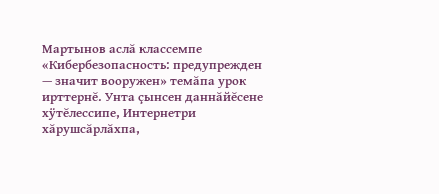Мартынов аслă классемпе «Кибербезопасность: предупрежден — значит вооружен» темăпа урок ирттернĕ. Унта çынсен даннăйĕсене хÿтĕлессипе, Интернетри хăрушсăрлăхпа,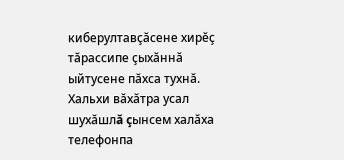киберултавçăсене хирĕç тăрассипе çыхăннă ыйтусене пăхса тухнă. Хальхи вăхăтра усал шухăшлă çынсем халăха телефонпа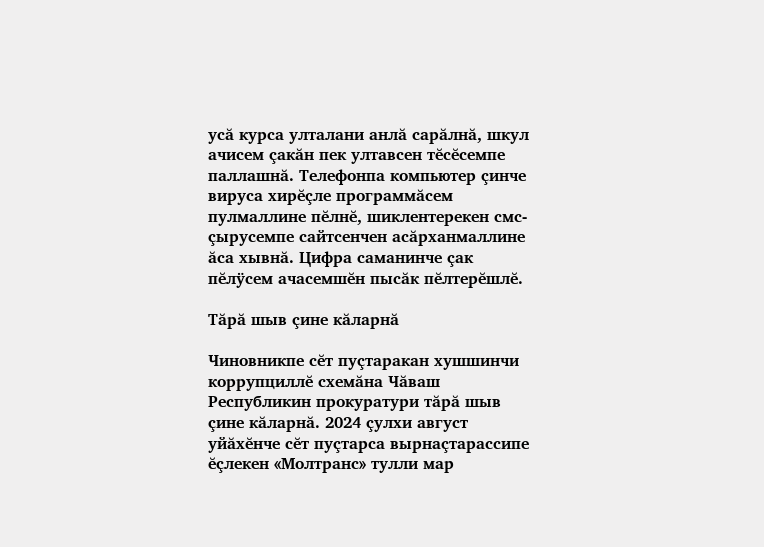усă курса улталани анлă сарăлнă, шкул ачисем çакăн пек ултавсен тĕсĕсемпе паллашнă. Телефонпа компьютер çинче вируса хирĕçле программăсем пулмаллине пĕлнĕ, шиклентерекен смс-çырусемпе сайтсенчен асăрханмаллине ăса хывнă. Цифра саманинче çак пĕлÿсем ачасемшĕн пысăк пĕлтерĕшлĕ.

Тăрă шыв çине кăларнă

Чиновникпе сĕт пуçтаракан хушшинчи коррупциллĕ схемăна Чăваш Республикин прокуратури тăрă шыв çине кăларнă. 2024 çулхи август уйăхĕнче сĕт пуçтарса вырнаçтарассипе ĕçлекен «Молтранс» тулли мар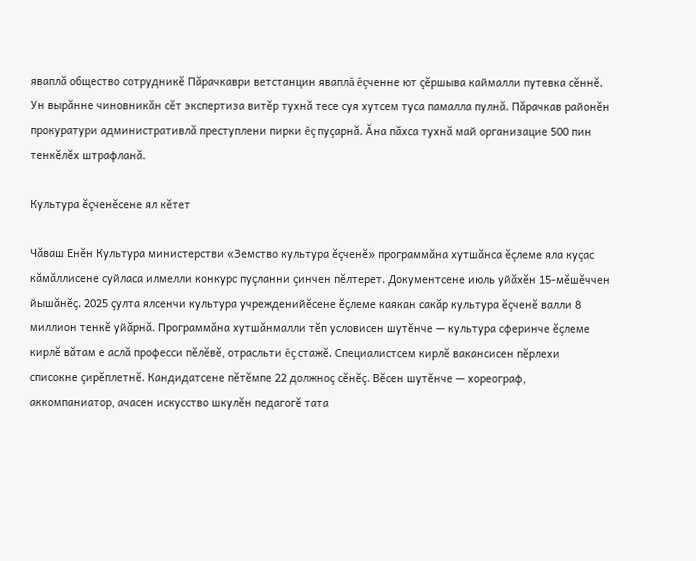яваплă общество сотрудникĕ Пăрачкаври ветстанцин яваплă ĕçченне ют çĕршыва каймалли путевка сĕннĕ. Ун вырăнне чиновникăн сĕт экспертиза витĕр тухнă тесе суя хутсем туса памалла пулнă. Пăрачкав районĕн прокуратури административлă преступлени пирки ĕç пуçарнă. Ăна пăхса тухнă май организацие 500 пин тенкĕлĕх штрафланă.

Культура ĕçченĕсене ял кĕтет

Чăваш Енĕн Культура министерстви «Земство культура ĕçченĕ» программăна хутшăнса ĕçлеме яла куçас кăмăллисене суйласа илмелли конкурс пуçланни çинчен пĕлтерет. Документсене июль уйăхĕн 15-мĕшĕччен йышăнĕç. 2025 çулта ялсенчи культура учрежденийĕсене ĕçлеме каякан сакăр культура ĕçченĕ валли 8 миллион тенкĕ уйăрнă. Программăна хутшăнмалли тĕп условисен шутĕнче — культура сферинче ĕçлеме кирлĕ вăтам е аслă професси пĕлĕвĕ, отрасльти ĕç стажĕ. Специалистсем кирлĕ вакансисен пĕрлехи списокне çирĕплетнĕ. Кандидатсене пĕтĕмпе 22 должноç сĕнĕç. Вĕсен шутĕнче — хореограф, аккомпаниатор, ачасен искусство шкулĕн педагогĕ тата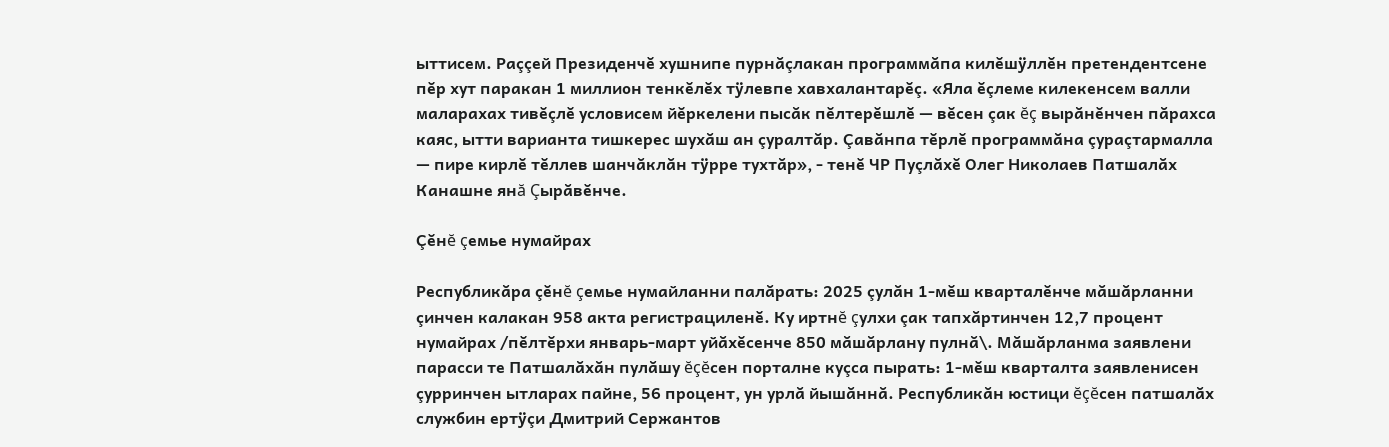ыттисем. Раççей Президенчĕ хушнипе пурнăçлакан программăпа килĕшÿллĕн претендентсене пĕр хут паракан 1 миллион тенкĕлĕх тÿлевпе хавхалантарĕç. «Яла ĕçлеме килекенсем валли маларахах тивĕçлĕ условисем йĕркелени пысăк пĕлтерĕшлĕ — вĕсен çак ĕç вырăнĕнчен пăрахса каяс, ытти варианта тишкерес шухăш ан çуралтăр. Çавăнпа тĕрлĕ программăна çураçтармалла — пире кирлĕ тĕллев шанчăклăн тÿрре тухтăр», - тенĕ ЧР Пуçлăхĕ Олег Николаев Патшалăх Канашне янă Çырăвĕнче.

Çĕнĕ çемье нумайрах

Республикăра çĕнĕ çемье нумайланни палăрать: 2025 çулăн 1-мĕш кварталĕнче мăшăрланни çинчен калакан 958 акта регистрациленĕ. Ку иртнĕ çулхи çак тапхăртинчен 12,7 процент нумайрах /пĕлтĕрхи январь-март уйăхĕсенче 850 мăшăрлану пулнă\. Мăшăрланма заявлени парасси те Патшалăхăн пулăшу ĕçĕсен порталне куçса пырать: 1-мĕш кварталта заявленисен çурринчен ытларах пайне, 56 процент, ун урлă йышăннă. Республикăн юстици ĕçĕсен патшалăх службин ертÿçи Дмитрий Сержантов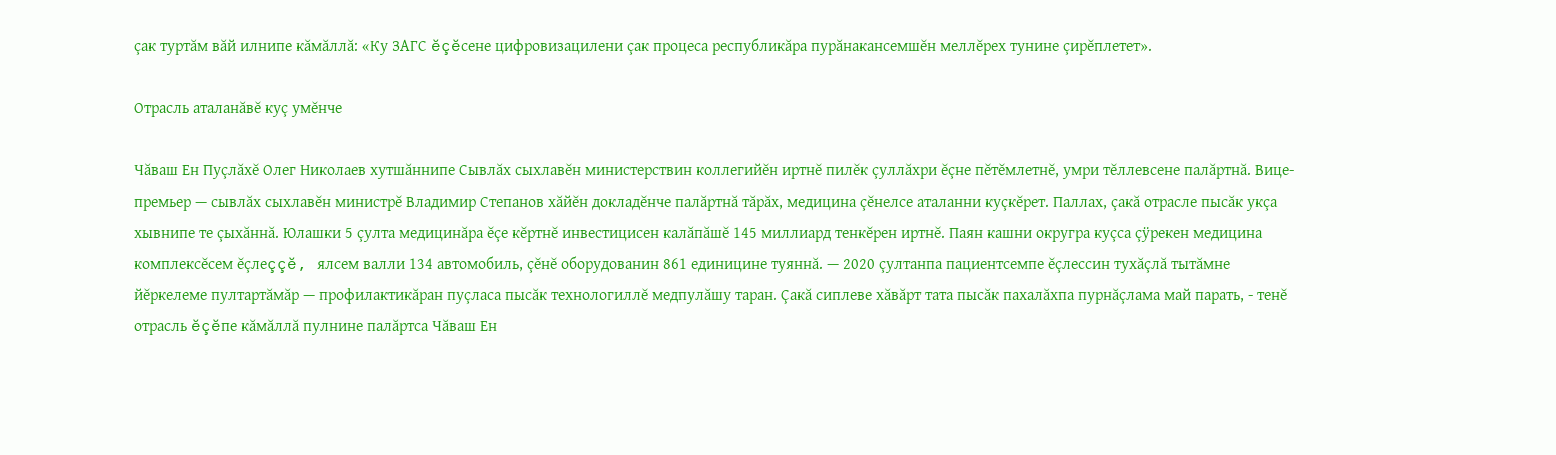çак туртăм вăй илнипе кăмăллă: «Ку ЗАГС ĕçĕсене цифровизацилени çак процеса республикăра пурăнакансемшĕн меллĕрех тунине çирĕплетет».

Отрасль аталанăвĕ куç умĕнче

Чăваш Ен Пуçлăхĕ Олег Николаев хутшăннипе Сывлăх сыхлавĕн министерствин коллегийĕн иртнĕ пилĕк çуллăхри ĕçне пĕтĕмлетнĕ, умри тĕллевсене палăртнă. Вице-премьер — сывлăх сыхлавĕн министрĕ Владимир Степанов хăйĕн докладĕнче палăртнă тăрăх, медицина çĕнелсе аталанни куçкĕрет. Паллах, çакă отрасле пысăк укçа хывнипе те çыхăннă. Юлашки 5 çулта медицинăра ĕçе кĕртнĕ инвестицисен калăпăшĕ 145 миллиард тенкĕрен иртнĕ. Паян кашни округра куçса çÿрекен медицина комплексĕсем ĕçлеççĕ, ялсем валли 134 автомобиль, çĕнĕ оборудованин 861 единицине туяннă. — 2020 çултанпа пациентсемпе ĕçлессин тухăçлă тытăмне йĕркелеме пултартăмăр — профилактикăран пуçласа пысăк технологиллĕ медпулăшу таран. Çакă сиплеве хăвăрт тата пысăк пахалăхпа пурнăçлама май парать, - тенĕ отрасль ĕçĕпе кăмăллă пулнине палăртса Чăваш Ен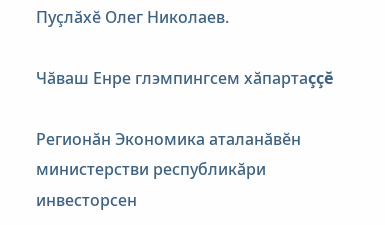Пуçлăхĕ Олег Николаев.

Чăваш Енре глэмпингсем хăпартаççĕ

Регионăн Экономика аталанăвĕн министерстви республикăри инвесторсен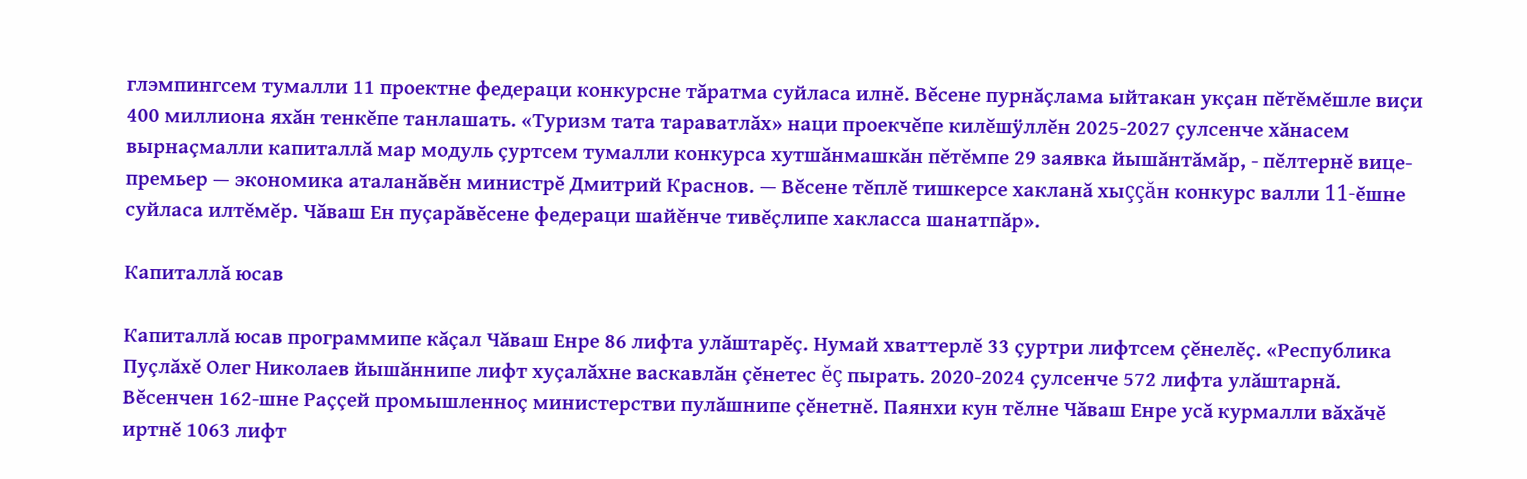глэмпингсем тумалли 11 проектне федераци конкурсне тăратма суйласа илнĕ. Вĕсене пурнăçлама ыйтакан укçан пĕтĕмĕшле виçи 400 миллиона яхăн тенкĕпе танлашать. «Туризм тата тараватлăх» наци проекчĕпе килĕшÿллĕн 2025-2027 çулсенче хăнасем вырнаçмалли капиталлă мар модуль çуртсем тумалли конкурса хутшăнмашкăн пĕтĕмпе 29 заявка йышăнтăмăр, - пĕлтернĕ вице-премьер — экономика аталанăвĕн министрĕ Дмитрий Краснов. — Вĕсене тĕплĕ тишкерсе хакланă хыççăн конкурс валли 11-ĕшне суйласа илтĕмĕр. Чăваш Ен пуçарăвĕсене федераци шайĕнче тивĕçлипе хакласса шанатпăр».

Капиталлă юсав

Капиталлă юсав программипе кăçал Чăваш Енре 86 лифта улăштарĕç. Нумай хваттерлĕ 33 çуртри лифтсем çĕнелĕç. «Республика Пуçлăхĕ Олег Николаев йышăннипе лифт хуçалăхне васкавлăн çĕнетес ĕç пырать. 2020-2024 çулсенче 572 лифта улăштарнă. Вĕсенчен 162-шне Раççей промышленноç министерстви пулăшнипе çĕнетнĕ. Паянхи кун тĕлне Чăваш Енре усă курмалли вăхăчĕ иртнĕ 1063 лифт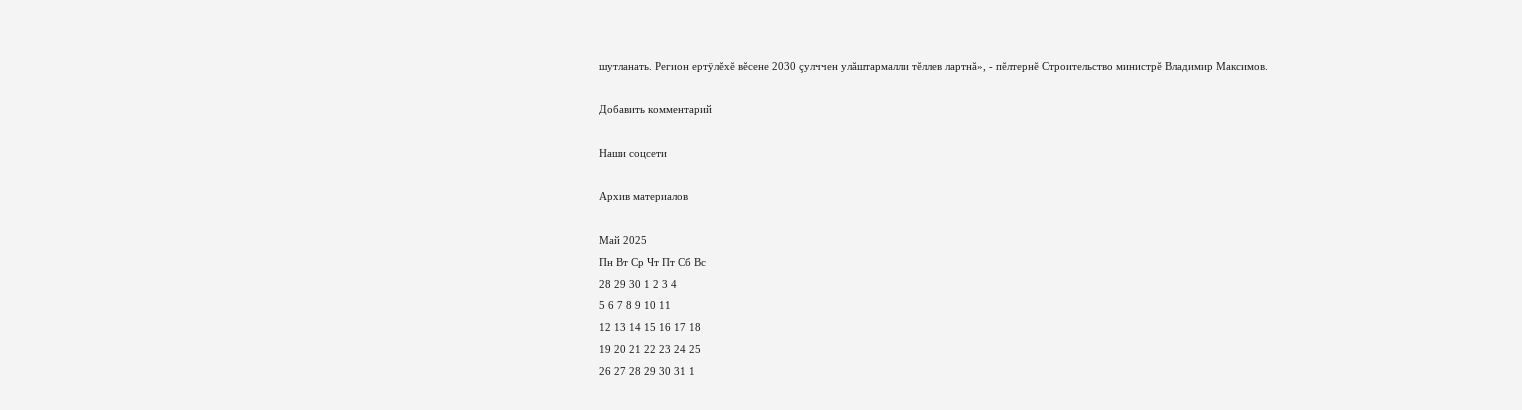шутланать. Регион ертÿлĕхĕ вĕсене 2030 çулччен улăштармалли тĕллев лартнă», - пĕлтернĕ Строительство министрĕ Владимир Максимов.

Добавить комментарий

Наши соцсети

Архив материалов

Май 2025
Пн Вт Ср Чт Пт Сб Вс
28 29 30 1 2 3 4
5 6 7 8 9 10 11
12 13 14 15 16 17 18
19 20 21 22 23 24 25
26 27 28 29 30 31 1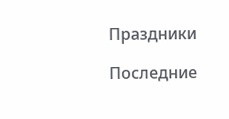Праздники

Последние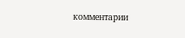комментарии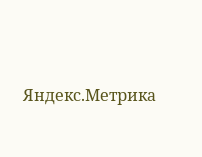Яндекс.Метрика